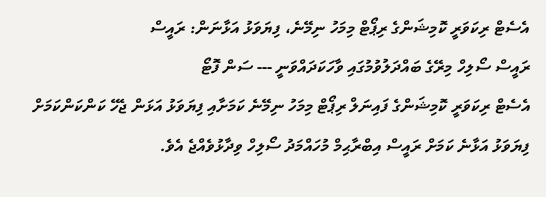އެސެޓް ރިކަވަރީ ކޮމިޝަންގެ ރިޕޯޓް މިމަހު ނިމޭނެ، ފިޔަވަޅު އަޅާނަން: ރައީސް
ރައީސް ސޯލިހް މިރޭގެ ބައްދަލުވުމުގައި ވާހަކަދައްވަނީ --- ސަން ފޮޓޯ
އެސެޓް ރިކަވަރީ ކޮމިޝަންގެ ފައިނަލް ރިޕޯޓް މިމަހު ނިމޭނެ ކަމަށާއި ފިޔަވަޅު އަޅަން ޖެހޭ ކަންކަންކަމަށް ފިޔަވަޅު އަޅާނެ ކަމަށް ރައީސް އިބްރާޙިމް މުހައްމަދު ސޯލިހް ވިދާޅުވެއްޖެ އެވެ.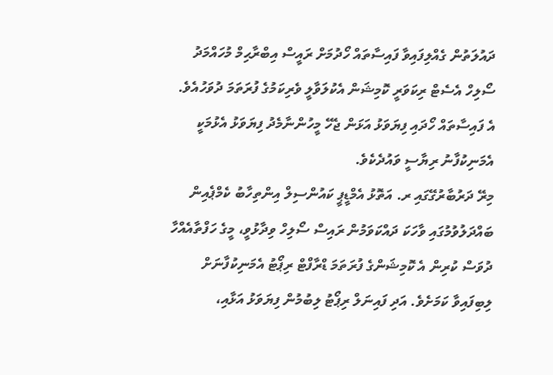ދައުލަތުން ގެއްލިފައިވާ ފައިސާތައް ހޯދުމަށް ރައީސް އިބްރާޙިމް މުހައްމަދު ސޯލިހް އެސެޓް ރިކަވަރީ ކޮމިޝަން އެކުލަވާލީ ވެރިކަމުގެ ފުރަތަމަ ދުވަހުއެވެ. އެ ފައިސާތައް ހޯދައި ފިޔަވަޅު އަޅަން ޖެހޭ މީހުންނާމެދު ފިޔަވަޅު އެޅުމަކީ އެމަނިކުފާނު ރިޔާސީ ވައުދެކެވެ.
މިރޭ ދަރުބާރުގޭގައި ރ. އަތޮޅު އެމްޑީޕީ ކައުންސިލް އިންތިހާބު ކެމްޕެއިން ބައްދަލުވުމުގައި ވާހަކަ ދައްކަވަމުން ރައިސް ސޯލިހް ވިދާޅުވީ، މީގެ ހަފްތާއެއްހާ ދުވަސް ކުރިން އެ ކޮމިޝަންގެ ފުރަތަމަ ޑްރާފްޓް ރިޕޯޓު އެމަނިކުފާނަށް ލިބިފައިވާ ކަމަށެވެ. އަދި ފައިނަލް ރިޕޯޓު ލިބުމުން ފިޔަވަޅު އަޅާއި،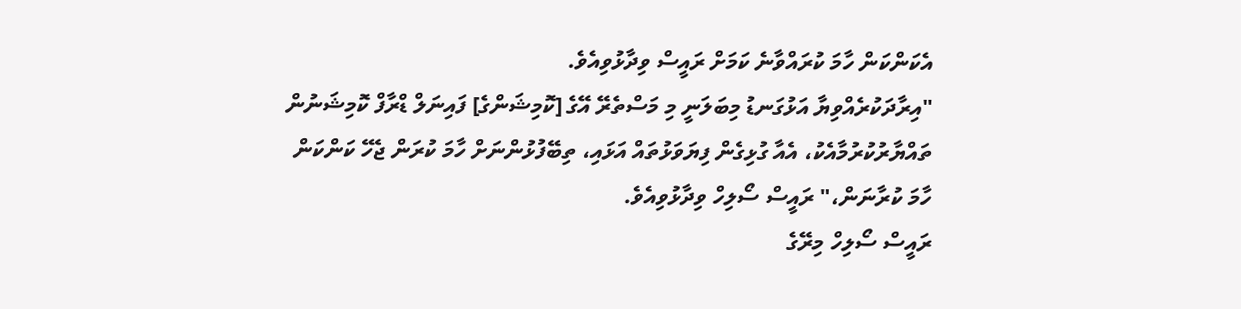އެކަންކަން ހާމަ ކުރައްވާނެ ކަމަށް ރައީސް ވިދާޅުވިއެވެ.
"އިރާދަކުރެއްވިޔާ އަޅުގަނޑު މިބަލަނީ މި މަސްތެރޭ އޭގެ [ކޮމިޝަންގެ] ފައިނަލް ޑްރާފް ކޮމިޝަނުން ތައްޔާރުކުރުމާއެކު، އެއާ ގުޅިގެން ފިޔަވަޅުތައް އަޅައި، ތިބޭފުޅުންނަށް ހާމަ ކުރަން ޖެހޭ ކަންކަން ހާމަ ކުރާނަން،" ރައީސް ސޯލިހް ވިދާޅުވިއެވެ.
ރައީސް ސޯލިހް މިރޭގެ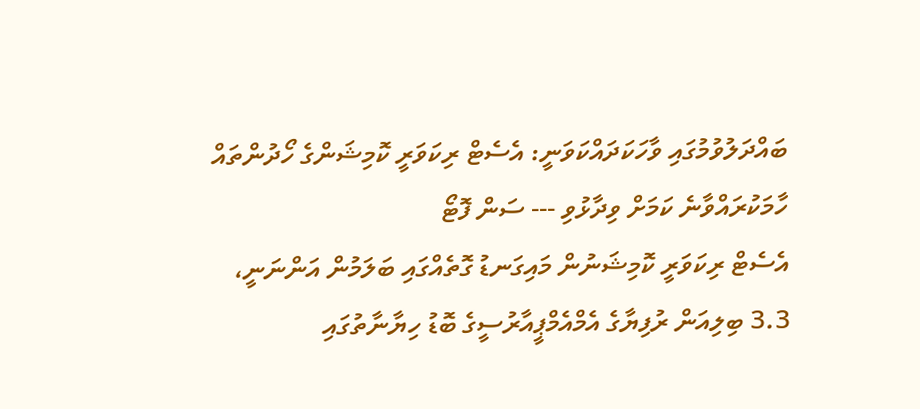ބައްދަލުވުމުގައި ވާހަކަދައްކަވަނީ: އެސެޓް ރިކަވަރީ ކޮމިޝަންގެ ހޯދުންތައް ހާމަކުރައްވާނެ ކަމަށް ވިދާޅުވި --- ސަން ފޮޓޯ
އެސެޓް ރިކަވަރީ ކޮމިޝަނުން މައިގަނޑު ގޮތެއްގައި ބަލަމުން އަންނަނީ، 3.3 ބިލިއަން ރުފިޔާގެ އެމްއެމްޕީއާރުސީގެ ބޮޑު ހިޔާނާތުގައި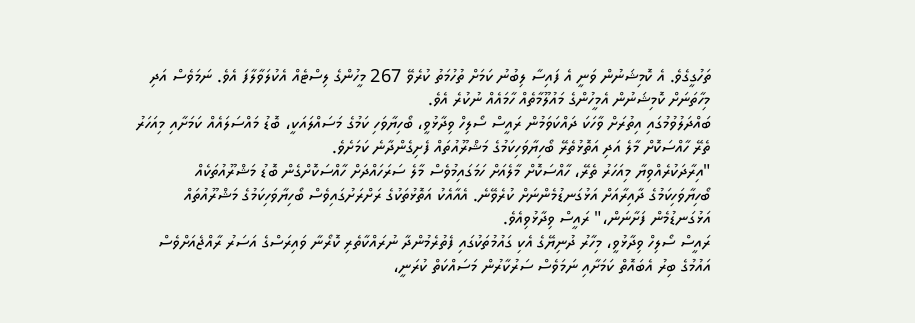ތަހުގީގެވެ. އެ ކޮމިޝަނުން ވަނީ އެ ފައިސާ ލިބުނު ކަމަށް ތުހުމަތު ކުރެވޭ 267 މީހުންގެ ލިސްޓެއް އެކުލަވާލާފަ އެވެ. ނަމަވެސް އަދި މިހާތަނަށް ކޮމިޝަނުން އެމީހުންގެ މައުލޫމާތެއް ހާމައެއް ނުކުރެ އެވެ.
ބައްދަލުވުމުގައި އިތުރަށް ވާހަކަ ދައްކަވަމުން ރައީސް ސޯލިހް ވިދާޅުވީ، ބޯހިޔާވަހި ކަމުގެ މަސައްލައަކީ، ބޮޑު މައްސަލައެއް ކަމަށާއި މިއަހަރު ތެރޭ ހާއްސަކޮށް މާލެ އަދި އަތޮޅުތެރޭ ބޯހިޔާވަހިކަމުގެ މަޝްރޫއުތައް ފެށިގެންދާނެ ކަމަށެވެ.
"އިރާދަކުރެއްވިޔާ މިއަހަރު ތެރޭ، ހާއްސަކޮށް މާލެއަށް ހަމަގައިމުވެސް މާލެ ސަރަހައްދަށް ހާއްސަކޮށްގެން ބޮޑު މަޝްރޫއުތަކެއް ބޯހިޔާވަހިކަމުގެ ދާއިރާއަށް އަޅުގަނޑުމެންނަށް ކުރެވޭނެ. އެއާއެކު އަތޮޅުތަކުގެ ރަށްރަށުގައިވެސް ބޯހިޔާވަހިކަމުގެ މަޝްރޫއުތައް އަޅުގަނޑުމެން ފަށާނަން،" ރައީސް ވިދާޅުވިއެވެ.
ރައީސް ސޯލިހް ވިދާޅުވީ، މިހާރު ދުނިޔޭގެ އެކި ގައުމުތަކުގައި ފެތުރެމުންދާ ނުރައްކާތެރި ކޮރޯނާ ވައިރަސްގެ އަސަރު ރާއްޖެއަށްވެސް އައުމުގެ ބިރު އެބައޮތް ކަމަށާއި ނަމަވެސް ސަރުކާރުން މަސައްކަތް ކުރަނީ،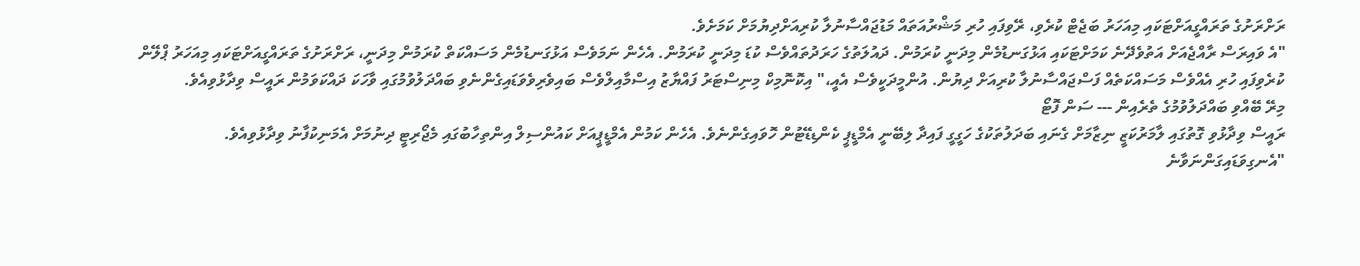ރަށްރަށުގެ ތަރައްގީއަށްޓަކައި މިއަހަރު ބަޖެޓް ކުރެވި، ރޭވިފައި ހުރި މަޝްރުއަތައް މަޑުޖައްސާނުލާ ކުރިއަށްދިޔުމަށް ކަމަށެވެ.
"އެ ވައިރަސް ރާއްޖެއަށް އަތުވެދޭނެ ކަމަށްޓަކައި އަޅުގަނޑުމެން މިދަނީ ކުރަމުން. ދައުލަތުގެ ހަރަދުތައްވެސް ކުޑަ މިދަނީ ކުރަމުން. އެހެން ނަމަވެސް އަޅުގަނޑުމެން މަސައްކަތް ކުރަމުން މިދަނީ، ރަށްރަށުގެ ތަރައްގީއަށްޓަކައި މިއަހަރު ޕްލޭން ކުރެވިފައި ހުރި އެއްވެސް މަސައްކަތެއް ފަސްޖައްސާނުލާ ކުރިއަށް ދިޔުން. އުންމީދަކީވެސް އެއީ،" އިކޮނޮމިކް މިނިސްޓަރު ފައްޔާޒު އިސްމާއިލްވެސް ބައިވެރިވެވަޑައިގެންނެވި ބައްދަލުވުމުގައި ވާހަކަ ދައްކަވަމުން ރައީސް ވިދާޅުވިއެވެ.
މިރޭ ބޭއްވި ބައްދަލުވުމުގެ ތެރެއިން --- ސަން ފޮޓޯ
ރައީސް ވިދާޅުވި ގޮތުގައި ލާމަރުކަޒީ ނިޒާމަށް ގެނައި ބަދަލުތަކުގެ ހަގީގީ ފައިދާ ލިބޭނީ އެމްޑީޕީ ކެންޑިޑޭޓުން ހޮވައިގެންނެވެ. އެހެން ކަމުން އެމްޑީޕީއަށް ކައުންސިލް އިންތިހާބުގައި މެޖޯރިޓީ ދިނުމަށް އެމަނިކުފާނު ވިދާޅުވިއެވެ.
"އެނގިވަޑައިގަންނަވާނެ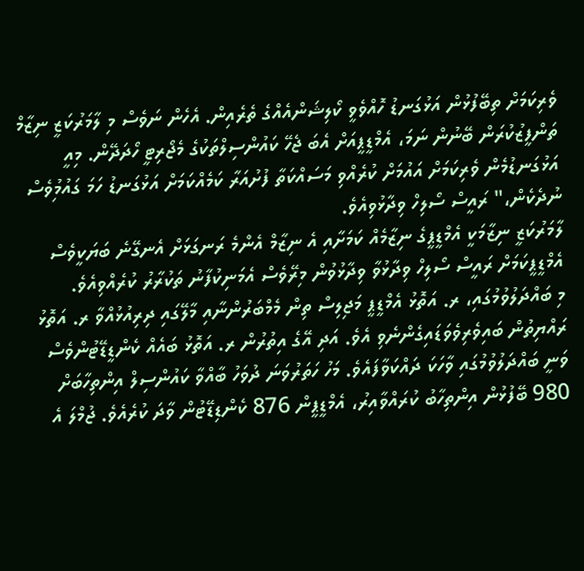ވެރިކަމަށް ތިބޭފުޅުން އަޅުގަނޑު ހޮއްވެވީ ކޯލިޝަންއެއްގެ ތެރެއިން. އެހެން ނަވެސް މި ލާމަރުކަޒީ ނިޒާމް ތަންފީޒުކުރަން ބޭނުން ނަމަ، އެމްޑީޕީއަށް އެބަ ޖެހޭ ކައުންސިލްތަކުގެ މެޖޯރިޓީ ހޯދަދޭން. މިއީ އަޅުގަނޑުމެން ވެރިކަމަށް އައުމަށް ކުރެއްވި މަސައްކަތާ ފުށުއަރާ ކަމެއްކަމަށް އަޅުގަނޑު ހަމަ ގައުމިުވެސް ނުދެކެން،" ރައީސް ސޯލިހް ވިދާޅުވިއެވެ.
ލާމަރުކަޒީ ނިޒާމަކީ އެމްޑީޕީގެ ނިޒާމެއް ކަމަށާއި އެ ނިޒާމް އެންމެ ރަނގަޅަށް އެނގޭނެ ބަޔަކީވެސް އެމްޑީޕީކަމަށް ރައީސް ސޯލިހް ވިދާޅުވާ ވިދާޅުވުން މިރޭވެސް އެމަނިކުފާނު ތަކުރާރު ކުރެއްވިއެވެ.
މި ބައްދަލުވުމުގައި، ރ. އަތޮޅު އެމްޑީޕީ މަޖިލިސް ތިން މެމްބަރުންނާއި މާލޭގައި ދިރިއުޅުއްވާ ރ. އަތޮޅު ރައްޔިތުން ބައިވެރިވެވަޑައިގެންނެވި އެވެ. އަދި އޭގެ އިތުރުން ރ. އަތޮޅު ބައެއް ކެންޑީޑޭޓުންވެސް ވަނީ ބައްދަލުވުމުގައި ވާހަކަ ދައްކަވާފައެވެ. މަހު ހަތަރުވަނަ ދުވަހު ބާއްވާ ކައުންސިލް އިންތިހާބަށް 980 ބޭފުޅުން އިންތިހާބު ކުރައްވާއިރު، އެމްޑީޕީން 876 ކެންޑިޑޭޓުން ވާދަ ކުރެއެވެ. ޖުމްލަ އެ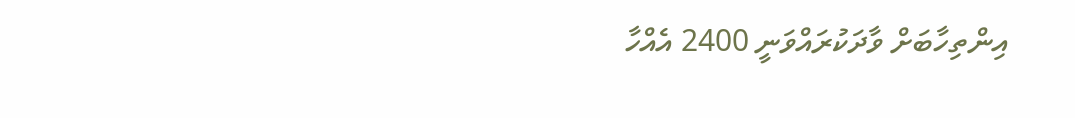އިންތިހާބަށް ވާދަކުރައްވަނީ 2400 އެއްހާ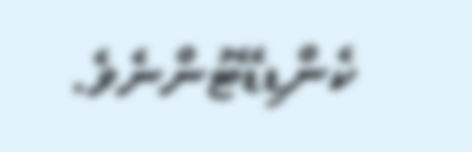ކެންޑިޑޭޓުންނެވެ.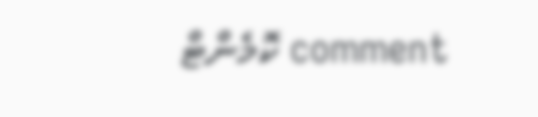comment ކޮމެންޓް